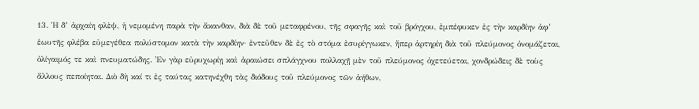13. Ἡ δ’ ἀρχαίη φλὲψ, ἡ νεμομένη παρὰ τὴν ἄκανθαν, διὰ δὲ τοῦ μεταφρένου, τῆς σφαγῆς καὶ τοῦ βρόγχου, ἐμπέφυκεν ἐς τὴν καρδίην ἀφ’ ἑωυτῆς φλέβα εὐμεγέθεα πολύστομον κατὰ τὴν καρδίην· ἐντεῦθεν δὲ ἐς τὸ στόμα ἐσυρίγγωκεν, ἥπερ ἀρτηρίη διὰ τοῦ πλεύμονος ὀνομάζεται, ὀλίγαιμός τε καὶ πνευματώδης. Ἐν γὰρ εὐρυχωρίῃ καὶ ἀραιώσει σπλάγχνου πολλαχῇ μὲν τοῦ πλεύμονος ὀχετεύεται, χονδρώδεις δὲ τοὺς ἄλλους πεποίηται. Διὸ δὴ καί τι ἐς ταύτας κατηνέχθη τὰς διόδους τοῦ πλεύμονος τῶν ἀήθων,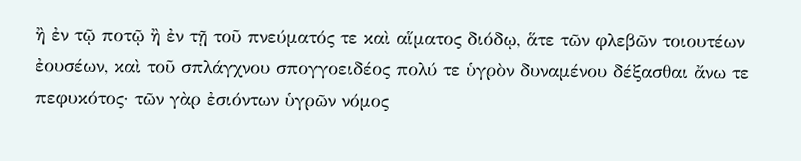ἢ ἐν τῷ ποτῷ ἢ ἐν τῇ τοῦ πνεύματός τε καὶ αἵματος διόδῳ, ἅτε τῶν φλεβῶν τοιουτέων ἐουσέων, καὶ τοῦ σπλάγχνου σπογγοειδέος πολύ τε ὑγρὸν δυναμένου δέξασθαι ἄνω τε πεφυκότος· τῶν γὰρ ἐσιόντων ὑγρῶν νόμος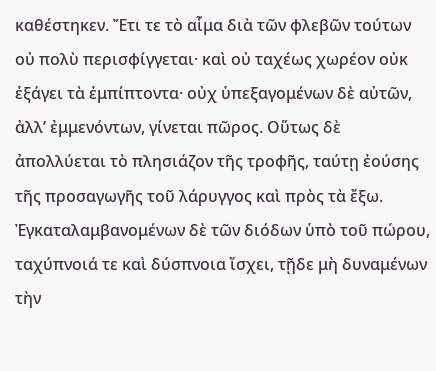καθέστηκεν. Ἔτι τε τὸ αἷμα διὰ τῶν φλεβῶν τούτων οὐ πολὺ περισφίγγεται· καὶ οὐ ταχέως χωρέον οὐκ ἐξάγει τὰ ἐμπίπτοντα· οὐχ ὑπεξαγομένων δὲ αὐτῶν, ἀλλ’ ἐμμενόντων, γίνεται πῶρος. Οὕτως δὲ ἀπολλύεται τὸ πλησιάζον τῆς τροφῆς, ταύτῃ ἐούσης τῆς προσαγωγῆς τοῦ λάρυγγος καὶ πρὸς τὰ ἔξω. Ἐγκαταλαμβανομένων δὲ τῶν διόδων ὑπὸ τοῦ πώρου, ταχύπνοιά τε καὶ δύσπνοια ἴσχει, τῇδε μὴ δυναμένων τὴν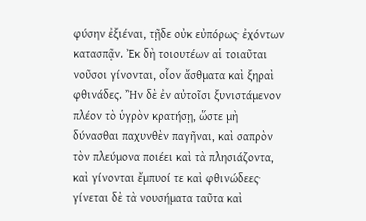φύσην ἐξιέναι, τῇδε οὐκ εὐπόρως· ἐχόντων κατασπᾷν. Ἐκ δὴ τοιουτέων αἱ τοιαῦται νοῦσοι γίνονται, οἷον ἄσθματα καὶ ξηραὶ φθινάδες. Ἢν δὲ ἐν αὐτοῖσι ξυνιστάμενον πλέον τὸ ὑγρὸν κρατήσῃ, ὥστε μὴ δύνασθαι παχυνθὲν παγῆναι, καὶ σαπρὸν τὸν πλεύμονα ποιέει καὶ τὰ πλησιάζοντα, καὶ γίνονται ἔμπυοί τε καὶ φθινώδεες· γίνεται δὲ τὰ νουσήματα ταῦτα καὶ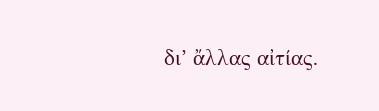δι’ ἄλλας αἰτίας.